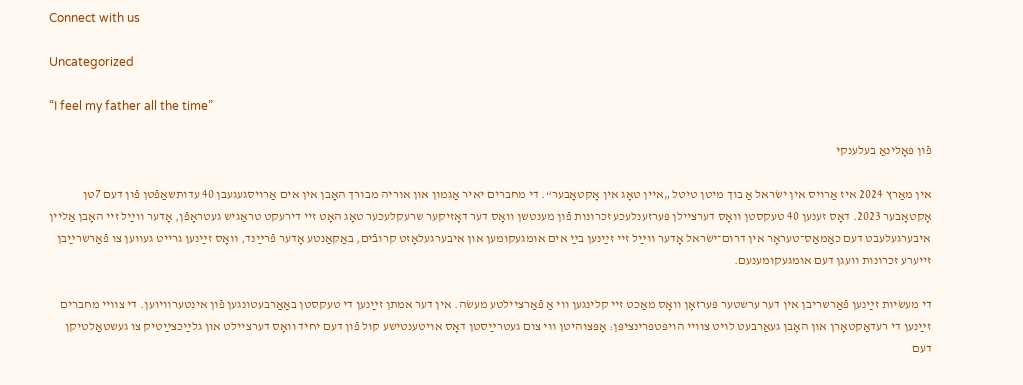Connect with us

Uncategorized

“I feel my father all the time”

פֿון פּאָלינאַ בעלענקי

אין מאַרץ 2024 איז אַרויס אין ישׂראל אַ בוך מיטן טיטל „איין טאָג אין אָקטאָבער“. די מחברים יאיר אַגמון און אוריה מבורך האָבן אין אים אַרויסגעגעבן 40 עדותשאַפֿטן פֿון דעם 7טן אָקטאָבער 2023. דאָס זענען 40 טעקסטן וואָס דערציילן פּערזענלעכע זכרונות פֿון מענטשן וואָס דער דאָזיקער שרעקלעכער טאָג האָט זיי דירעקט טראַגיש געטראָפֿן, אָדער ווײַל זיי האָבן אַליין איבערגעלעבט דעם כאַמאַס־טעראָר אין דרום־ישׂראל אָדער ווײַל זיי זײַנען בײַ אים אומגעקומען און איבערגעלאָזט קרובֿים, באַקאַנטע אָדער פֿרײַנד, וואָס זײַנען גרייט געווען צו פֿאַרשרײַבן זייערע זכרונות וועגן דעם אומגעקומענעם.

די מעשׂיות זײַנען פֿאַרשריבן אין דער ערשטער פּערזאָן וואָס מאַכט זיי קלינגען ווי אַ פֿאַרציילטע מעשׂה. אין דער אמתן זײַנען די טעקסטן באַאַרבעטונגען פֿון אינטערוויוען. די צוויי מחברים זײַנען די רעדאַקטאָרן און האָבן געאַרבעט לויט צוויי הויפּטפּרינציפּן: אָפּצוהיטן ווי צום געטרײַסטן דאָס אויטענטישע קול פֿון דעם יחיד וואָס דערציילט און גלײַכצײַטיק צו געשטאַלטיקן דעם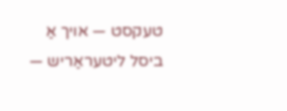טעקסט — אויך אַ ביסל ליטעראַריש —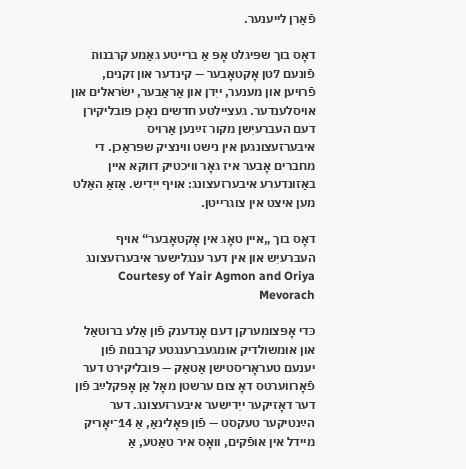פֿאַרן לייענער.

דאָס בוך שפּיגלט אָפּ אַ ברייטע גאַמע קרבנות פֿונעם 7טן אָקטאָבער — קינדער און זקנים, פֿרויען און מענער, ייִדן און אַראַבער, ישׂראלים און אויסלענדער. געציילטע חדשים נאָכן פּובליקירן דעם העברעיִשן מקור זײַנען אַרויס איבערזעצונגען אין נישט ווינציק שפּראַכן. די מחברים אָבער איז גאָר וויכטיק דווקא איין באַזונדערע איבערזעצונג: אויף ייִדיש. אַזאַ האַלט מען איצט אין צוגרייטן.

דאָס בוך „איין טאָג אין אָקטאָבער“ אויף העברעיִש און אין דער ענגלישער איבערזעצונג Courtesy of Yair Agmon and Oriya Mevorach

כּדי אָפּצומערקן דעם אָנדענק פֿון אַלע ברוטאַל און אומשולדיק אומגעברענגטע קרבנות פֿון יענעם טעראָריסטישן אַטאַק — פּובליקירט דער פֿאָרווערטס דאָ צום ערשטן מאָל אַן אָפּקלײַב פֿון דער דאָזיקער ייִדישער איבערזעצונג. דער הײַנטיקער טעקסט — פֿון פּאָלינאַ, אַ 14־יאָריק מיידל אין אופֿקים, וואָס איר טאַטע, אַ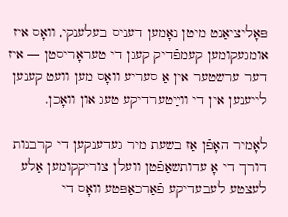פּאָליציאַנט מיטן נאָמען דעניס בעלענקי, וואָס איז אומגעקומען קעמפֿדיק קעגן די טעראָריסטן — איז דער ערשטער אין אַ סעריע וואָס מען וועט קענען לייענען אין די ווײַטערדיקע טעג און וואָכן.

לאָמיר האָפֿן אַז בשעת מיר געדענקען די קרבנות דורך די אָ עדותשאַפֿטן וועלן צוריקקומען אַלע לעצטע לעבעדיקע פֿאַרכאַפּטע וואָס די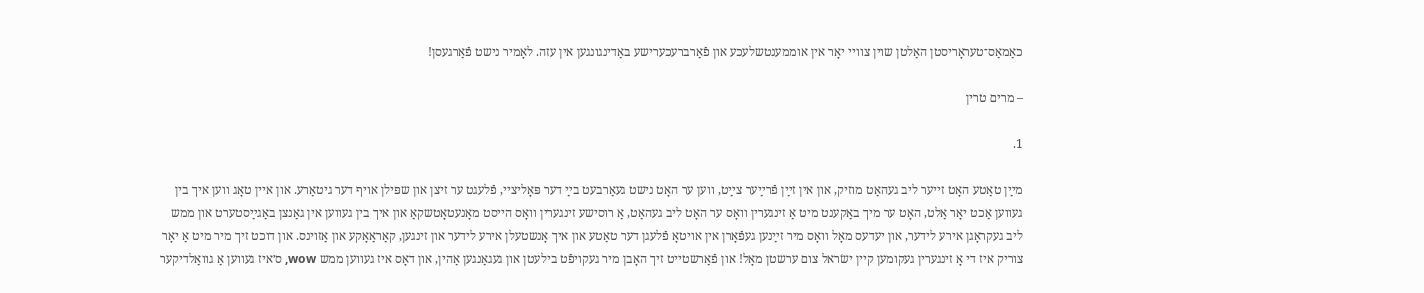כאַמאַס־טעראָריסטן האַלטן שוין צוויי יאָר אין אוממענטשלעכע און פֿאַרברעכערישע באַדינגונגען אין עזה. לאָמיר נישט פֿאַרגעסן!

– מרים טרין

1.

מײַן טאַטע האָט זייער ליב געהאַט מוזיק, און אין זײַן פֿרײַער צײַט, ווען ער האָט נישט געאַרבעט בײַ דער פּאָליציי, פֿלעגט ער זיצן און שפּילן אויף דער גיטאַרע. און איין טאָג ווען איך בין געווען אַכט יאָר אַלט, האָט ער מיך באַקענט מיט אַ זינגערין וואָס ער האָט ליב געהאַט, אַ רוסישע זינגערין וואָס הייסט מאָנעטאָטשקאַ און איך בין געווען אין גאַנצן באַגײַסטערט און ממש ליב געקראָגן אירע לידער, און יעדעס מאָל וואָס מיר זײַנען געפֿאָרן אין אויטאָ פֿלעגן דער טאַטע און איך אָנשטעלן אירע לידער און זינגען, קאַראַאָקע און אַזוינס. און דוכט זיך מיר מיט אַ יאָר צוריק איז די אָ זינגערין געקומען קיין ישׂראל צום ערשטן מאָל! און פֿאַרשטייט זיך האָבן מיר געקויפֿט בילעטן און געגאַנגען אַהין, און דאָס איז געווען ממש wow, ס׳איז געווען אַ גוואַלדיקער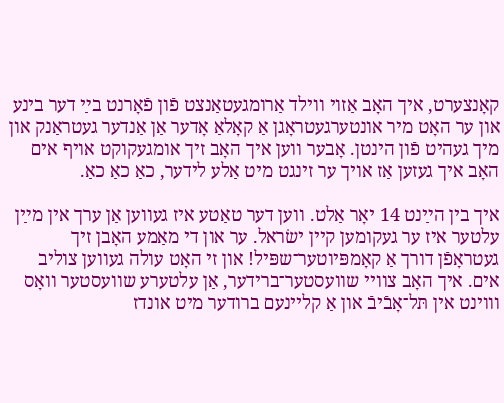קאָנצערט, איך האָב אַזוי ווילד אַרומגעטאַנצט פֿון פֿאָרנט בײַ דער בינע און ער האָט מיר אונטערגעטראָגן אַ קאָלאַ אָדער אַן אַנדער געטראַנק און מיך געהיט פֿון הינטן. אָבער ווען איך האָב זיך אומגעקוקט אויף אים האָב איך געזען אַז אויך ער זינגט מיט אַלע לידער, כאַ כאַ כאַ.

איך בין הײַנט 14 יאָר אַלט. ווען דער טאַטע איז געווען אַן ערך אין מײַן עלטער איז ער געקומען קיין ישׂראל. ער און די מאַמע האָבן זיך געטראָפֿן דורך אַ קאָמפּיוטער־שפּיל! און זי האָט עולה געווען צוליב אים. איך האָב צוויי שוועסטער־ברידער, אַן עלטערע שוועסטער וואָס וווינט אין תּל־אָבֿיבֿ און אַ קליינעם ברודער מיט אונדז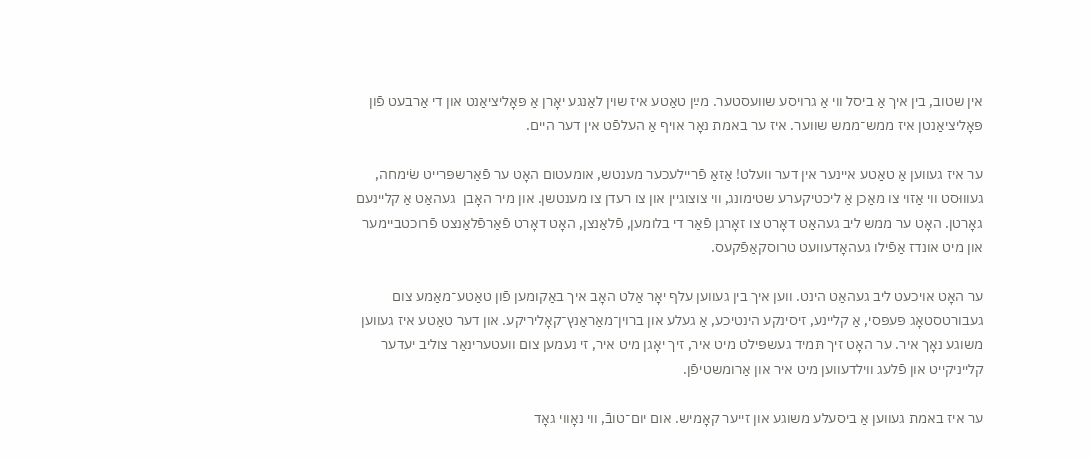אין שטוב, בין איך אַ ביסל ווי אַ גרויסע שוועסטער. מײַן טאַטע איז שוין לאַנגע יאָרן אַ פּאָליציאַנט און די אַרבעט פֿון פּאָליציאַנטן איז ממש־ממש שווער. איז ער באמת נאָר אויף אַ העלפֿט אין דער היים.

ער איז געווען אַ טאַטע איינער אין דער וועלט! אַזאַ פֿריילעכער מענטש, אומעטום האָט ער פֿאַרשפּרייט שׂימחה, געוווּסט ווי אַזוי צו מאַכן אַ ליכטיקערע שטימונג, ווי צוצוגיין און צו רעדן צו מענטשן. און מיר האָבן  געהאַט אַ קליינעם גאָרטן. האָט ער ממש ליב געהאַט דאָרט צו זאָרגן פֿאַר די בלומען, פֿלאַנצן, האָט דאָרט פֿאַרפֿלאַנצט פֿרוכטביימער און מיט אונדז אַפֿילו געהאָדעוועט טרוסקאַפֿקעס.

ער האָט אויכעט ליב געהאַט הינט. ווען איך בין געווען עלף יאָר אַלט האָב איך באַקומען פֿון טאַטע־מאַמע צום געבורטסטאָג פּעפּסי, אַ קליינע, זיסינקע הינטיכע, אַ געלע און ברוין־מאַראַנץ־קאָליריקע. און דער טאַטע איז געווען משוגע נאָך איר. ער האָט זיך תּמיד געשפּילט מיט איר, זיך יאָגן מיט איר, זי נעמען צום וועטערינאַר צוליב יעדער קלייניקייט און פֿלעג ווילדעווען מיט איר און אַרומשטיפֿן.

ער איז באמת געווען אַ ביסעלע משוגע און זייער קאָמיש. אום יום־טובֿ, ווי נאָווי גאָד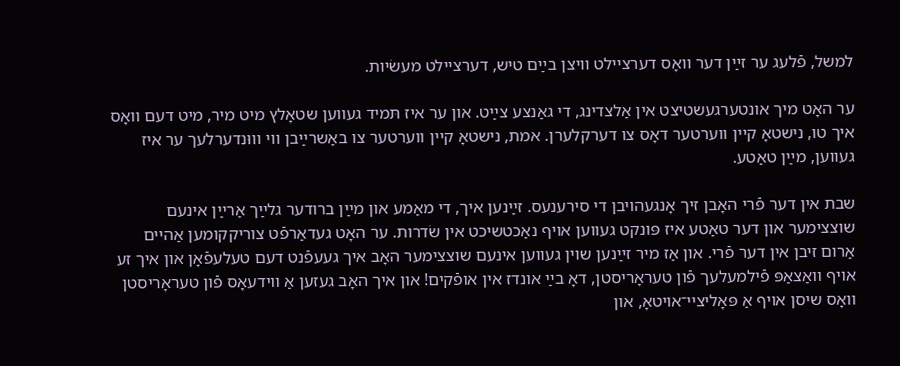למשל, פֿלעג ער זײַן דער וואָס דערציילט וויצן בײַם טיש, דערציילט מעשׂיות.

ער האָט מיך אונטערגעשטיצט אין אַלצדינג, די גאַנצע צײַט. און ער איז תּמיד געווען שטאָלץ מיט מיר, מיט דעם וואָס איך טו, נישטאָ קיין ווערטער דאָס צו דערקלערן. אמת, נישטאָ קיין ווערטער צו באַשרײַבן ווי וווּנדערלעך ער איז געווען, מײַן טאַטע.

שבת אין דער פֿרי האָבן זיך אָנגעהויבן די סירענעס. זײַנען איך, די מאַמע און מײַן ברודער גלײַך אַרײַן אינעם שוצצימער און דער טאַטע איז פּונקט געווען אויף נאַכטשיכט אין שׂדרות. ער האָט געדאַרפֿט צוריקקומען אַהיים אַרום זיבן אין דער פֿרי. און אַז מיר זײַנען שוין געווען אינעם שוצצימער האָב איך געעפֿנט דעם טעלעפֿאָן און איך זע אויף וואַצאַפּ פֿילמעלעך פֿון טעראָריסטן, דאָ בײַ אונדז אין אופֿקים! און איך האָב געזען אַ ווידעאָס פֿון טעראָריסטן וואָס שיסן אויף אַ פּאָליציי־אויטאָ, און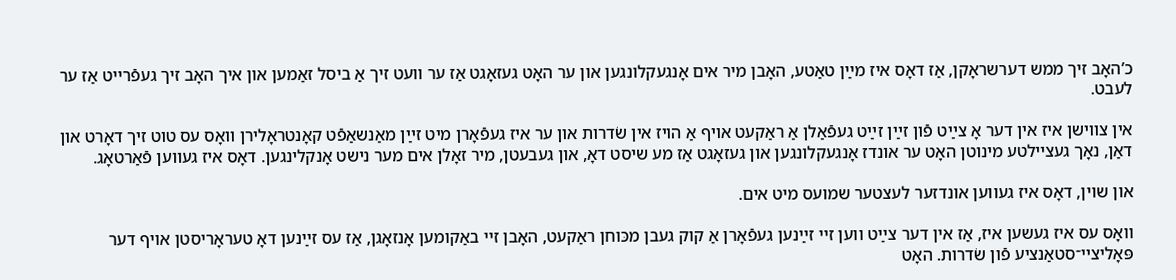כ’האָב זיך ממש דערשראָקן, אַז דאָס איז מײַן טאַטע, האָבן מיר אים אָנגעקלונגען און ער האָט געזאָגט אַז ער וועט זיך אַ ביסל זאַמען און איך האָב זיך געפֿרייט אַז ער לעבט.

אין צווישן איז אין דער אָ צײַט פֿון זײַן זײַט געפֿאַלן אַ ראַקעט אויף אַ הויז אין שׂדרות און ער איז געפֿאָרן מיט זײַן מאַנשאַפֿט קאָנטראָלירן וואָס עס טוט זיך דאָרט און דאַן, נאָך געציילטע מינוטן האָט ער אונדז אָנגעקלונגען און געזאָגט אַז מע שיסט דאָ, און געבעטן, מיר זאָלן אים מער נישט אָנקלינגען. דאָס איז געווען פֿאַרטאָג.

און שוין, דאָס איז געווען אונדזער לעצטער שמועס מיט אים.

וואָס עס איז געשען איז, אַז אין דער צײַט ווען זיי זײַנען געפֿאָרן אַ קוק געבן מכּוחן ראַקעט, האָבן זיי באַקומען אָנזאָגן, אַז עס זײַנען דאָ טעראָריסטן אויף דער פּאָליצײ־סטאַנציע פֿון שׂדרות. האָט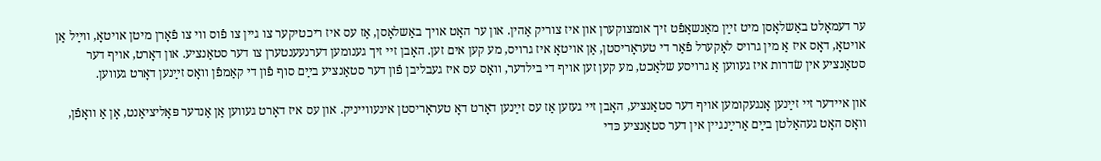ער דעמאָלט באַשלאָסן מיט זײַן מאַנשאַפֿט זיך אומצוקערן און איז צוריק אַהין. און ער האָט אויך באַשלאָסן, אַז עס איז ריכטיקער צו גיין צו פֿוס ווי צו פֿאָרן מיטן אויטאָ, ווײַל אַן אויטאָ, דאָס איז אַ מין גרויס לאָקערל פֿאַר די טעראָריסטן, אַן אויטאָ איז גרויס, מע קען אים זען. האָבן זיי זיך גענומען דערנעענטערן צו דער סטאַנציע. און דאָרט, אויף דער סטאַנציע אין שׂדרות איז געווען אַ גרויסע שלאַכט, מע קען זען אויף די בילדער, וואָס עס איז געבליבן פֿון דער סטאַנציע בײַם סוף פֿון די קאַמפֿן וואָס זײַנען דאָרט געווען.

און איידער זיי זײַנען אָנגעקומען אויף דער סטאַנציע, האָבן זיי געזען אַז עס זײַנען דאָרט דאָ טעראָריסטן אינעווייניק. און עס איז דאָרט געווען אַן אַנדער פּאָליציאַנט, אָן אַ וואָפֿן, וואָס האָט געהאַלטן בײַם אַרײַנגיין אין דער סטאַנציע כּדי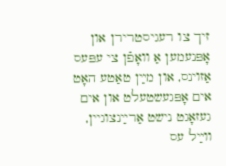זיך צו רעגיסטרירן און אָפּנעמען אַ וואָפֿן צי עפּעס אַזוינס, און מײַן טאַטע האָט אים אָפּגעשטעלט און אים געזאָגט נישט אַרײַנצוגיין, ווײַל עס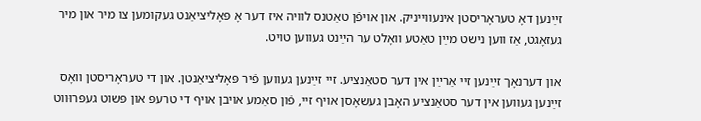זײַנען דאָ טעראָריסטן אינעווייניק. און אויפֿן טאַטנס לוויה איז דער אָ פּאָליציאַנט געקומען צו מיר און מיר געזאָגט, אַז ווען נישט מײַן טאַטע וואָלט ער הײַנט געווען טויט.

און דערנאָך זײַנען זיי אַרײַן אין דער סטאַנציע. זיי זײַנען געווען פֿיר פּאָליציאַנטן. און די טעראָריסטן וואָס זײַנען געווען אין דער סטאַנציע האָבן געשאָסן אויף זיי, פֿון סאַמע אויבן אויף די טרעפּ און פּשוט געפּרוּווט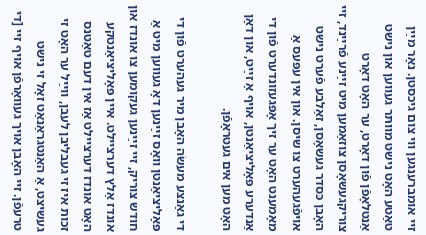זיי אומברענגען ווי צום גיכסטן. נאָר מײַן טאַטע האָט נישט מוותּר געווען און נישט אַנטלאָפֿן פֿון דאָרט, ער האָט דאָרט צוריקגעשאָסן צוזאַמען מיט זײַנע פֿרײַנד, זיי האָבן כּסדר געשאָסן, זאַלבע פֿערט נישט אויפֿגעהערט צו שיסן. און אין עפּעס אַ מאָמענט האָט ער זיך אָפּגעזונדערט פֿון די אַנדערע פּאָליציאַנטן, אויף אַ זײַט, און דאַן האָט מען אים געטראָפֿן.

די גאַנצע מעשׂה האָבן מיר געהערט פֿון די פּאָליציאַנטן וואָס זײַנען דאָ געווען מיט אַ חודש צוריק, זיי זײַנען געקומען צו אונדז און אונדז אַלץ דערציילט. איין פּאָליציאַנטקע האָט אונדז דערציילט אַז אין דעם טאַטנס זכות איז זי געבליבן לעבן, ווײַל ער האָט זי געשיצט, אַ האַנטגראַנאַט זאָל זי נישט טרעפֿן. זיי האָבן אויך געוואָרפֿן אויף זיי [די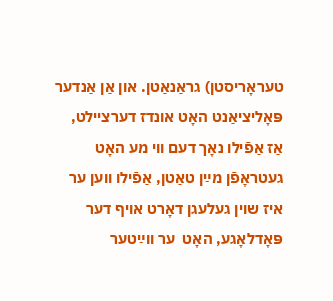טעראָריסטן) גראַנאַטן. און אַן אַנדער פּאָליציאַנט האָט אונדז דערציילט, אַז אַפֿילו נאָך דעם ווי מע האָט געטראָפֿן מײַן טאַטן, אַפֿילו ווען ער איז שוין געלעגן דאָרט אויף דער פּאָדלאָגע, האָט  ער ווײַטער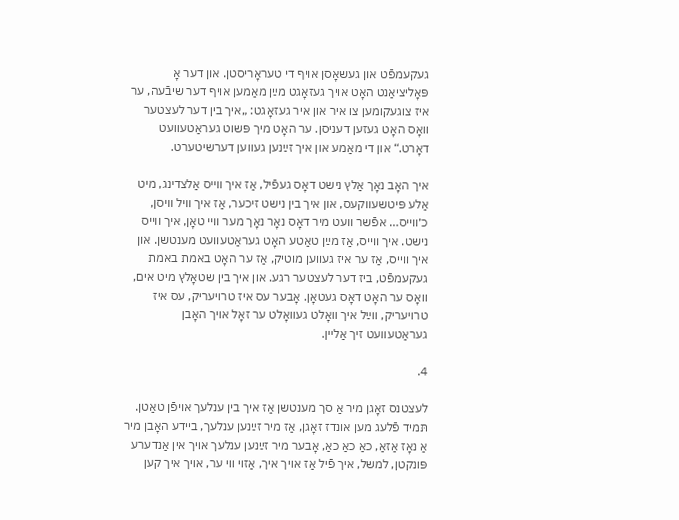געקעמפֿט און געשאָסן אויף די טעראָריסטן. און דער אָ פּאָליציאַנט האָט אויך געזאָגט מײַן מאַמען אויף דער שיבֿעה, ער איז צוגעקומען צו איר און איר געזאָגט: „איך בין דער לעצטער וואָס האָט געזען דעניסן. ער האָט מיך פּשוט געראַטעוועט דאָרט.“ און די מאַמע און איך זײַנען געווען דערשיטערט.

איך האָב נאָך אַלץ נישט דאָס געפֿיל, אַז איך ווייס אַלצדינג, מיט אַלע פּיטשעווקעס, און איך בין נישט זיכער, אַז איך וויל וויסן, כ׳ווייס… אפֿשר וועט מיר דאָס נאָר נאָך מער וויי טאָן, איך ווייס נישט. איך ווייס, אַז מײַן טאַטע האָט געראַטעוועט מענטשן. און איך ווייס, אַז ער איז געווען מוטיק, אַז ער האָט באמת באמת געקעמפֿט, ביז דער לעצטער רגע. און איך בין שטאָלץ מיט אים, וואָס ער האָט דאָס געטאָן. אָבער עס איז טרויעריק, עס איז טרויעריק, ווײַל איך וואָלט געוואָלט ער זאָל אויך האָבן געראַטעוועט זיך אַליין.

4.

לעצטנס זאָגן מיר אַ סך מענטשן אַז איך בין ענלעך אויפֿן טאַטן. תּמיד פֿלעג מען אונדז זאָגן, אַז מיר זײַנען ענלעך, ביידע האָבן מיר אַ נאָז אַזאַ, כאַ כאַ כאַ, אָבער מיר זײַנען ענלעך אויך אין אַנדערע פּונקטן, למשל, איך פֿיל אַז אויך איך, אַזוי ווי ער, אויך איך קען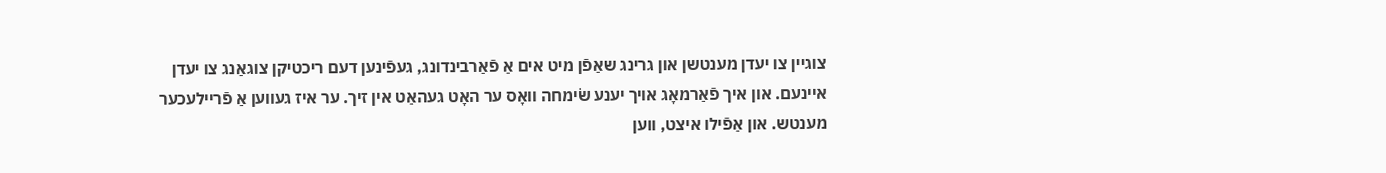צוגיין צו יעדן מענטשן און גרינג שאַפֿן מיט אים אַ פֿאַרבינדונג, געפֿינען דעם ריכטיקן צוגאַנג צו יעדן איינעם. און איך פֿאַרמאָג אויך יענע שׂימחה וואָס ער האָט געהאַט אין זיך. ער איז געווען אַ פֿריילעכער מענטש. און אַפֿילו איצט, ווען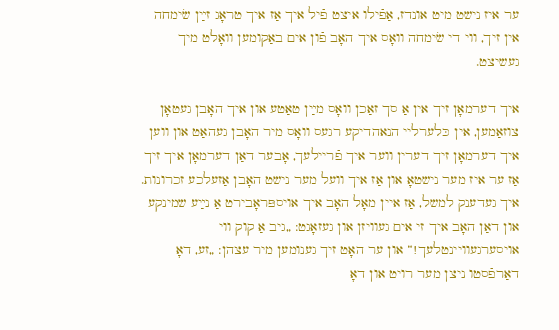ער איז נישט מיט אונדז, אַפֿילו איצט פֿיל איך אַז איך טראָג זײַן שׂימחה אין זיך, ווי די שׂימחה וואָס איך האָב פֿון אים באַקומען וואָלט מיך געשיצט.

איך דערמאָן זיך אין אַ סך זאַכן וואָס מײַן טאַטע און איך האָבן געטאָן צוזאַמען, אין כּלערליי הנאהדיקע רגעס וואָס מיר האָבן געהאַט און ווען איך דערמאָן זיך דערין ווער איך פֿריילעך, אָבער דאַן דערמאָן איך זיך אַז ער איז מער נישטאָ און אַז איך וועל מער נישט האָבן אַזעלכע זכרונות. איך געדענק למשל, אַז איין מאָל האָב איך אויספּראָבירט אַ נײַע שמינקע און דאַן האָב איך זי אים געוויזן און געזאָגט: „גיב אַ קוק ווי אויסערגעוויינטלעך!“ און ער האָט זיך גענומען מיר עצהן: „זע, דאָ דאַרפֿסטו ניצן מער רויט און דאָ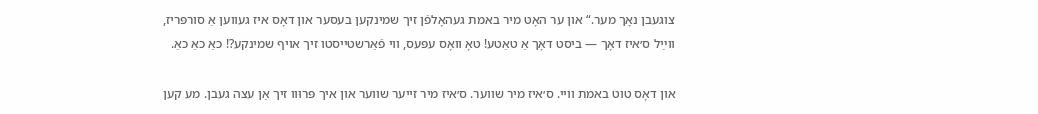צוגעבן נאָך מער.“ און ער האָט מיר באמת געהאָלפֿן זיך שמינקען בעסער און דאָס איז געווען אַ סורפּריז, ווײַל ס׳איז דאָך — ביסט דאָך אַ טאַטע! טאָ וואָס עפּעס, ווי פֿאַרשטייסטו זיך אויף שמינקע?! כאַ כאַ כאַ.

און דאָס טוט באמת וויי. ס׳איז מיר שווער. ס׳איז מיר זייער שווער און איך פּרוּוו זיך אַן עצה געבן. מע קען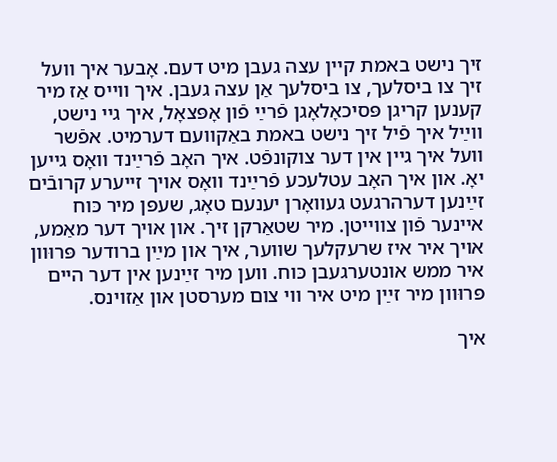זיך נישט באמת קיין עצה געבן מיט דעם. אָבער איך וועל זיך צו ביסלעך, צו ביסלעך אַן עצה געבן. איך ווייס אַז מיר קענען קריגן פּסיכאָלאָגן פֿרײַ פֿון אָפּצאָל, איך גיי נישט, ווײַל איך פֿיל זיך נישט באמת באַקוועם דערמיט. אפֿשר וועל איך גיין אין דער צוקונפֿט. איך האָב פֿרײַנד וואָס גייען יאָ. און איך האָב עטלעכע פֿרײַנד וואָס אויך זייערע קרובֿים זײַנען דערהרגעט געוואָרן יענעם טאָג, שעפּן מיר כּוח איינער פֿון צווייטן. מיר שטאַרקן זיך. און אויך דער מאַמע, אויך איר איז שרעקלעך שווער, איך און מײַן ברודער פּרוּוון איר ממש אונטערגעבן כּוח. ווען מיר זײַנען אין דער היים פּרוּוון מיר זײַן מיט איר ווי צום מערסטן און אַזוינס.

איך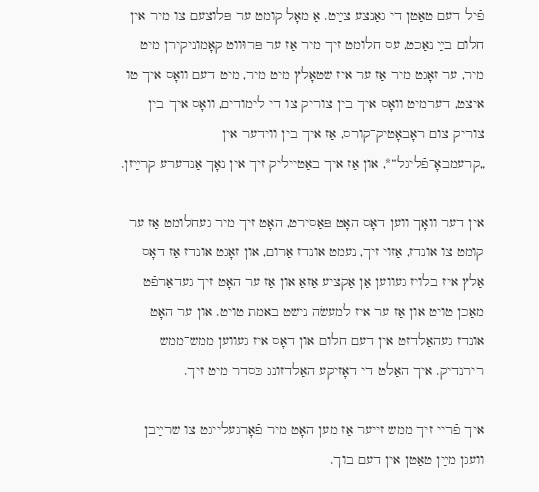פֿיל דעם טאַטן די גאַנצע צײַט. אַ מאָל קומט ער פּלוצעם צו מיר אין חלום בײַ נאַכט, עס חלומט זיך מיר אַז ער פּרוּווט קאָמוניקירן מיט מיר, ער זאָגט מיר אַז ער איז שטאָלץ מיט מיר, מיט דעם וואָס איך טו איצט, דערמיט וואָס איך בין צוריק צו די לימודים, וואָס איך בין צוריק צום ראָבאָטיק־קורס, אַז איך בין ווידער אין „קרעמבאָ־פֿליגל“*, און אַז איך באַטייליק זיך אין נאָך אַנדערע קרײַזן.

אין דער וואָך ווען דאָס האָט פּאַסירט, האָט זיך מיר געחלומט אַז ער קומט צו אונדז, אַזוי זיך, נעמט אונדז אַרום, און זאָגט אונדז אַז דאָס אַלץ איז בלויז געווען אַן אַקציע אַזאַ און אַז ער האָט זיך געדאַרפֿט מאַכן טויט און אַז ער איז למעשׂה נישט באמת טויט. און ער האָט אונדז געהאַלדזט אין דעם חלום און דאָס איז געווען ממש־ממש רירנדיק. איך האַלט די דאָזיקע האַלדזונג כּסדר מיט זיך.

איך פֿריי זיך ממש זייער אַז מען האָט מיר פֿאָרגעלייגט צו שרײַבן וועגן מײַן טאַטן אין דעם בוך.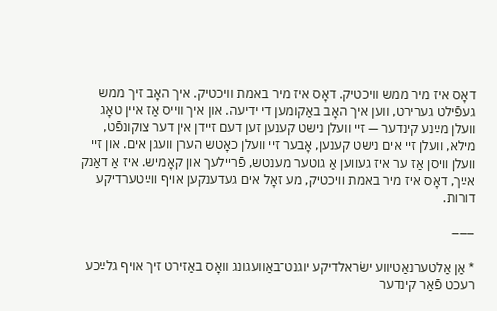דאָס איז מיר ממש וויכטיק. דאָס איז מיר באמת וויכטיק. איך האָב זיך ממש געפֿילט גערירט, ווען איך האָב באַקומען די ידיעה. און איך ווייס אַז איין טאָג וועלן מײַנע קינדער — זיי וועלן נישט קענען זען דעם זיידן אין דער צוקונפֿט, מילא, וועלן זיי אים נישט קענען, אָבער זיי וועלן כאָטש הערן וועגן אים. און זיי וועלן וויסן אַז ער איז געווען אַ גוטער מענטש, פֿריילעך און קאָמיש. איז אַ דאַנק אײַך, דאָס איז מיר באמת וויכטיק, מע זאָל אים געדענקען אויף ווײַטערדיקע דורות.

–––

* אַן אַלטערנאַטיווע ישׂראלדיקע יוגנט־באַוועגונג וואָס באַזירט זיך אויף גלײַכע רעכט פֿאַר קינדער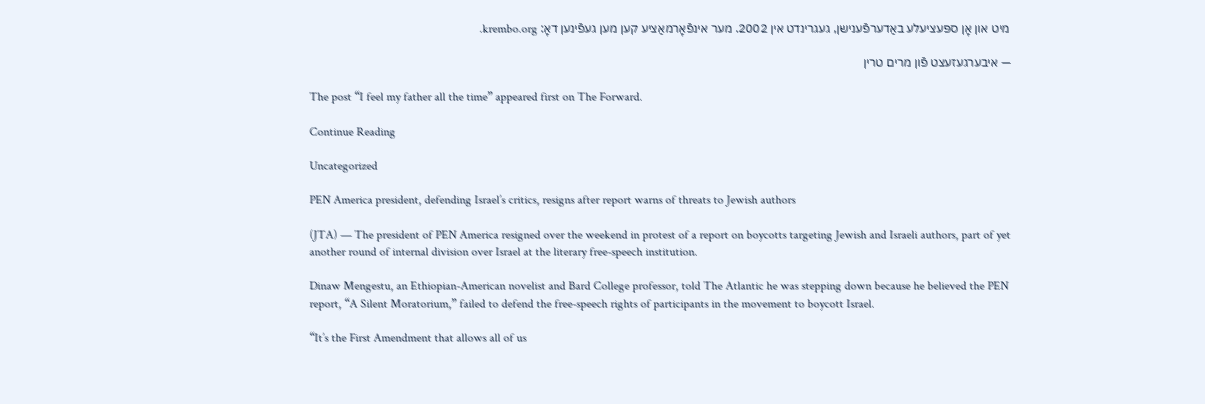מיט און אָן ספּעציעלע באַדערפֿענישן, געגרינדט אין 2002. מער אינפֿאָרמאַציע קען מען געפֿינען דאָ: krembo.org.

— איבערגעזעצט פֿון מרים טרין

The post “I feel my father all the time” appeared first on The Forward.

Continue Reading

Uncategorized

PEN America president, defending Israel’s critics, resigns after report warns of threats to Jewish authors

(JTA) — The president of PEN America resigned over the weekend in protest of a report on boycotts targeting Jewish and Israeli authors, part of yet another round of internal division over Israel at the literary free-speech institution.

Dinaw Mengestu, an Ethiopian-American novelist and Bard College professor, told The Atlantic he was stepping down because he believed the PEN report, “A Silent Moratorium,” failed to defend the free-speech rights of participants in the movement to boycott Israel.

“It’s the First Amendment that allows all of us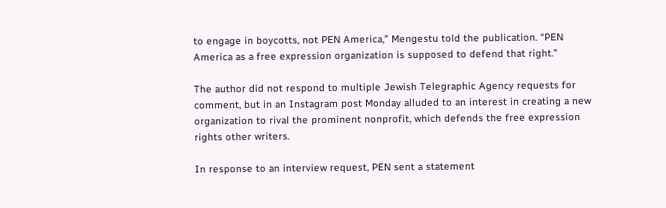to engage in boycotts, not PEN America,” Mengestu told the publication. “PEN America as a free expression organization is supposed to defend that right.”

The author did not respond to multiple Jewish Telegraphic Agency requests for comment, but in an Instagram post Monday alluded to an interest in creating a new organization to rival the prominent nonprofit, which defends the free expression rights other writers.

In response to an interview request, PEN sent a statement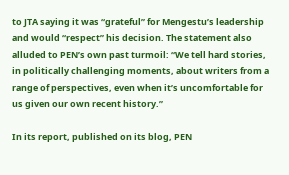to JTA saying it was “grateful” for Mengestu’s leadership and would “respect” his decision. The statement also alluded to PEN’s own past turmoil: “We tell hard stories, in politically challenging moments, about writers from a range of perspectives, even when it’s uncomfortable for us given our own recent history.”

In its report, published on its blog, PEN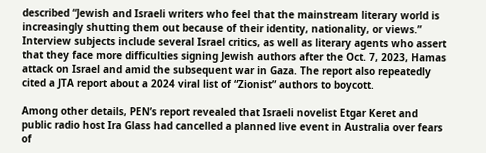described “Jewish and Israeli writers who feel that the mainstream literary world is increasingly shutting them out because of their identity, nationality, or views.” Interview subjects include several Israel critics, as well as literary agents who assert that they face more difficulties signing Jewish authors after the Oct. 7, 2023, Hamas attack on Israel and amid the subsequent war in Gaza. The report also repeatedly cited a JTA report about a 2024 viral list of “Zionist” authors to boycott.

Among other details, PEN’s report revealed that Israeli novelist Etgar Keret and public radio host Ira Glass had cancelled a planned live event in Australia over fears of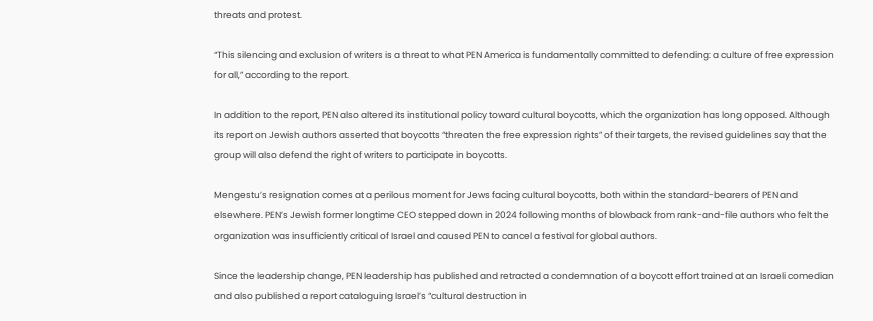threats and protest.

“This silencing and exclusion of writers is a threat to what PEN America is fundamentally committed to defending: a culture of free expression for all,” according to the report.

In addition to the report, PEN also altered its institutional policy toward cultural boycotts, which the organization has long opposed. Although its report on Jewish authors asserted that boycotts “threaten the free expression rights” of their targets, the revised guidelines say that the group will also defend the right of writers to participate in boycotts.

Mengestu’s resignation comes at a perilous moment for Jews facing cultural boycotts, both within the standard-bearers of PEN and elsewhere. PEN’s Jewish former longtime CEO stepped down in 2024 following months of blowback from rank-and-file authors who felt the organization was insufficiently critical of Israel and caused PEN to cancel a festival for global authors.

Since the leadership change, PEN leadership has published and retracted a condemnation of a boycott effort trained at an Israeli comedian and also published a report cataloguing Israel’s “cultural destruction in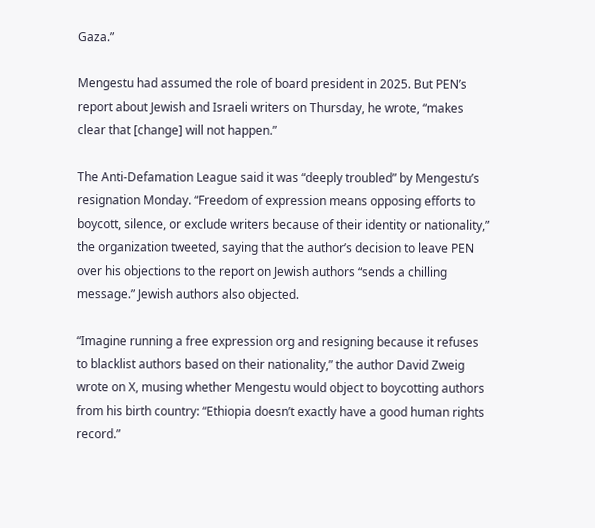Gaza.”

Mengestu had assumed the role of board president in 2025. But PEN’s report about Jewish and Israeli writers on Thursday, he wrote, “makes clear that [change] will not happen.”

The Anti-Defamation League said it was “deeply troubled” by Mengestu’s resignation Monday. “Freedom of expression means opposing efforts to boycott, silence, or exclude writers because of their identity or nationality,” the organization tweeted, saying that the author’s decision to leave PEN over his objections to the report on Jewish authors “sends a chilling message.” Jewish authors also objected.

“Imagine running a free expression org and resigning because it refuses to blacklist authors based on their nationality,” the author David Zweig wrote on X, musing whether Mengestu would object to boycotting authors from his birth country: “Ethiopia doesn’t exactly have a good human rights record.”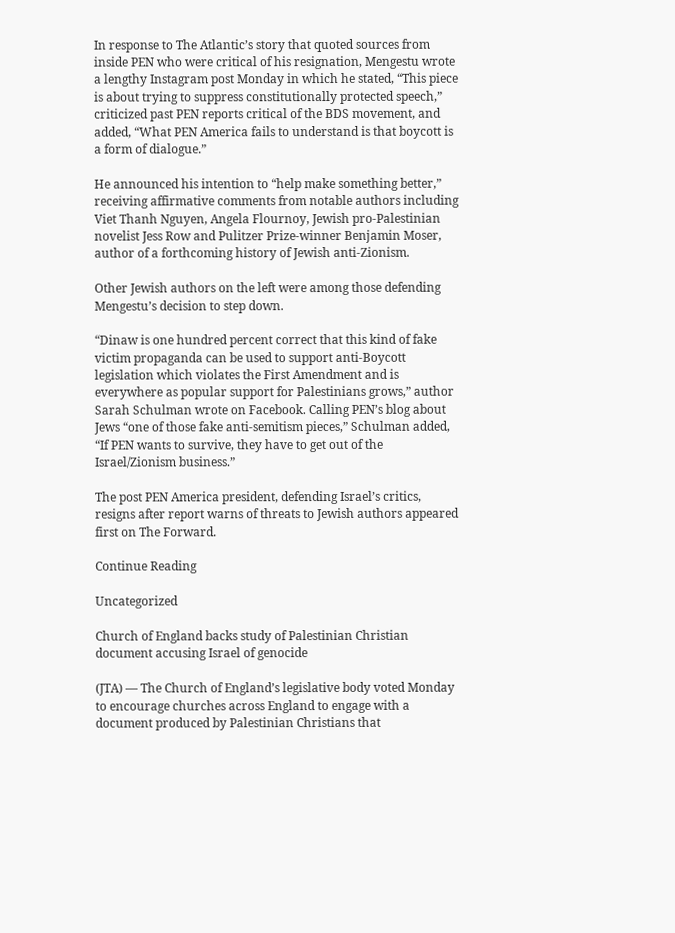In response to The Atlantic’s story that quoted sources from inside PEN who were critical of his resignation, Mengestu wrote a lengthy Instagram post Monday in which he stated, “This piece is about trying to suppress constitutionally protected speech,” criticized past PEN reports critical of the BDS movement, and added, “What PEN America fails to understand is that boycott is a form of dialogue.”

He announced his intention to “help make something better,” receiving affirmative comments from notable authors including Viet Thanh Nguyen, Angela Flournoy, Jewish pro-Palestinian novelist Jess Row and Pulitzer Prize-winner Benjamin Moser, author of a forthcoming history of Jewish anti-Zionism.

Other Jewish authors on the left were among those defending Mengestu’s decision to step down.

“Dinaw is one hundred percent correct that this kind of fake victim propaganda can be used to support anti-Boycott legislation which violates the First Amendment and is everywhere as popular support for Palestinians grows,” author Sarah Schulman wrote on Facebook. Calling PEN’s blog about Jews “one of those fake anti-semitism pieces,” Schulman added, “If PEN wants to survive, they have to get out of the Israel/Zionism business.”

The post PEN America president, defending Israel’s critics, resigns after report warns of threats to Jewish authors appeared first on The Forward.

Continue Reading

Uncategorized

Church of England backs study of Palestinian Christian document accusing Israel of genocide

(JTA) — The Church of England’s legislative body voted Monday to encourage churches across England to engage with a document produced by Palestinian Christians that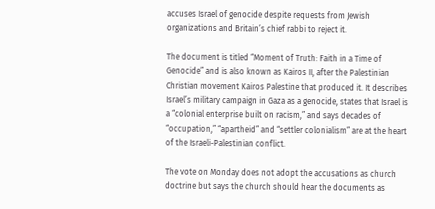accuses Israel of genocide despite requests from Jewish organizations and Britain’s chief rabbi to reject it.

The document is titled “Moment of Truth: Faith in a Time of Genocide” and is also known as Kairos II, after the Palestinian Christian movement Kairos Palestine that produced it. It describes Israel’s military campaign in Gaza as a genocide, states that Israel is a “colonial enterprise built on racism,” and says decades of “occupation,” “apartheid” and “settler colonialism” are at the heart of the Israeli-Palestinian conflict.

The vote on Monday does not adopt the accusations as church doctrine but says the church should hear the documents as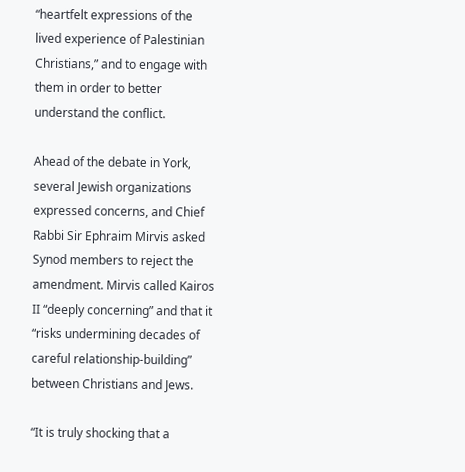“heartfelt expressions of the lived experience of Palestinian Christians,” and to engage with them in order to better understand the conflict.

Ahead of the debate in York, several Jewish organizations expressed concerns, and Chief Rabbi Sir Ephraim Mirvis asked Synod members to reject the amendment. Mirvis called Kairos II “deeply concerning” and that it “risks undermining decades of careful relationship-building” between Christians and Jews.

“It is truly shocking that a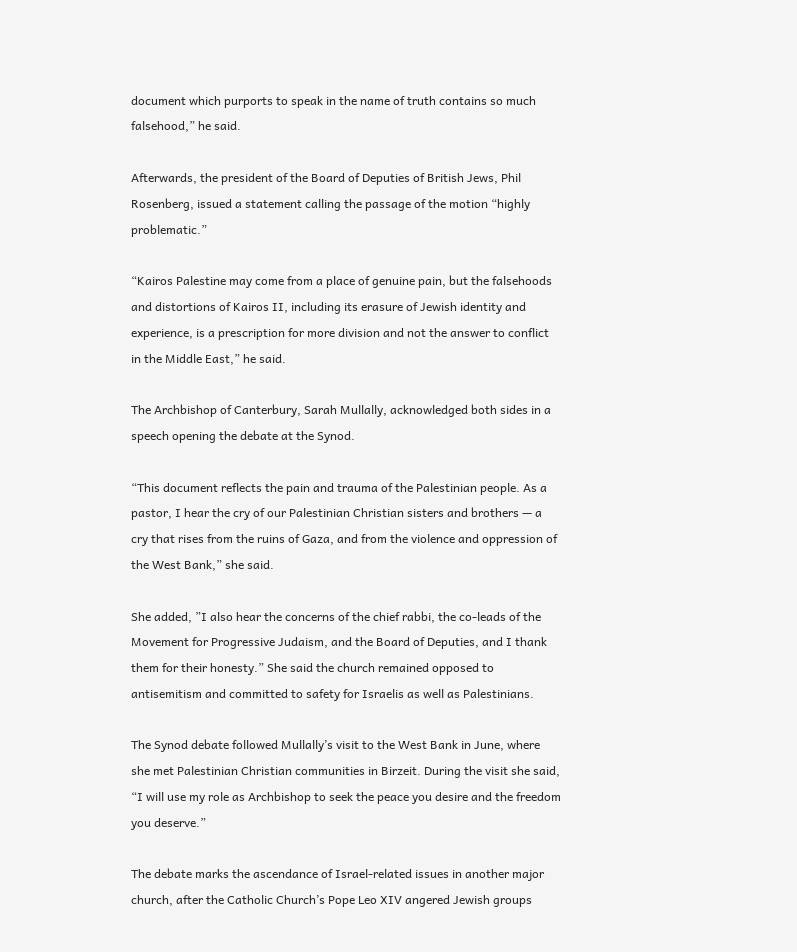document which purports to speak in the name of truth contains so much falsehood,” he said.

Afterwards, the president of the Board of Deputies of British Jews, Phil Rosenberg, issued a statement calling the passage of the motion “highly problematic.”

“Kairos Palestine may come from a place of genuine pain, but the falsehoods and distortions of Kairos II, including its erasure of Jewish identity and experience, is a prescription for more division and not the answer to conflict in the Middle East,” he said.

The Archbishop of Canterbury, Sarah Mullally, acknowledged both sides in a speech opening the debate at the Synod.

“This document reflects the pain and trauma of the Palestinian people. As a pastor, I hear the cry of our Palestinian Christian sisters and brothers — a cry that rises from the ruins of Gaza, and from the violence and oppression of the West Bank,” she said.

She added, ”I also hear the concerns of the chief rabbi, the co-leads of the Movement for Progressive Judaism, and the Board of Deputies, and I thank them for their honesty.” She said the church remained opposed to antisemitism and committed to safety for Israelis as well as Palestinians.

The Synod debate followed Mullally’s visit to the West Bank in June, where she met Palestinian Christian communities in Birzeit. During the visit she said, “I will use my role as Archbishop to seek the peace you desire and the freedom you deserve.”

The debate marks the ascendance of Israel-related issues in another major church, after the Catholic Church’s Pope Leo XIV angered Jewish groups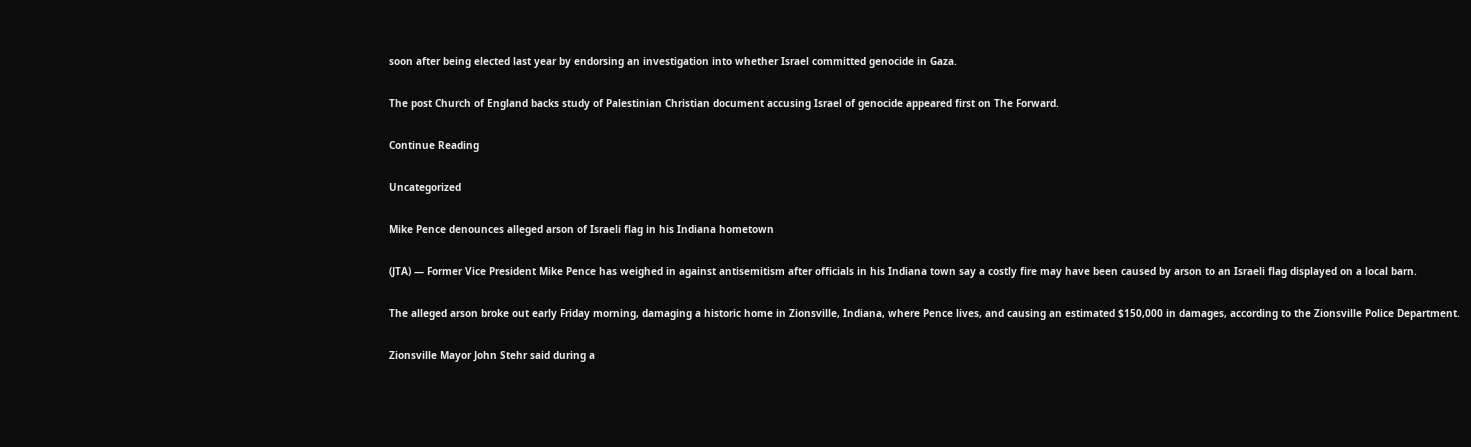soon after being elected last year by endorsing an investigation into whether Israel committed genocide in Gaza.

The post Church of England backs study of Palestinian Christian document accusing Israel of genocide appeared first on The Forward.

Continue Reading

Uncategorized

Mike Pence denounces alleged arson of Israeli flag in his Indiana hometown

(JTA) — Former Vice President Mike Pence has weighed in against antisemitism after officials in his Indiana town say a costly fire may have been caused by arson to an Israeli flag displayed on a local barn.

The alleged arson broke out early Friday morning, damaging a historic home in Zionsville, Indiana, where Pence lives, and causing an estimated $150,000 in damages, according to the Zionsville Police Department.

Zionsville Mayor John Stehr said during a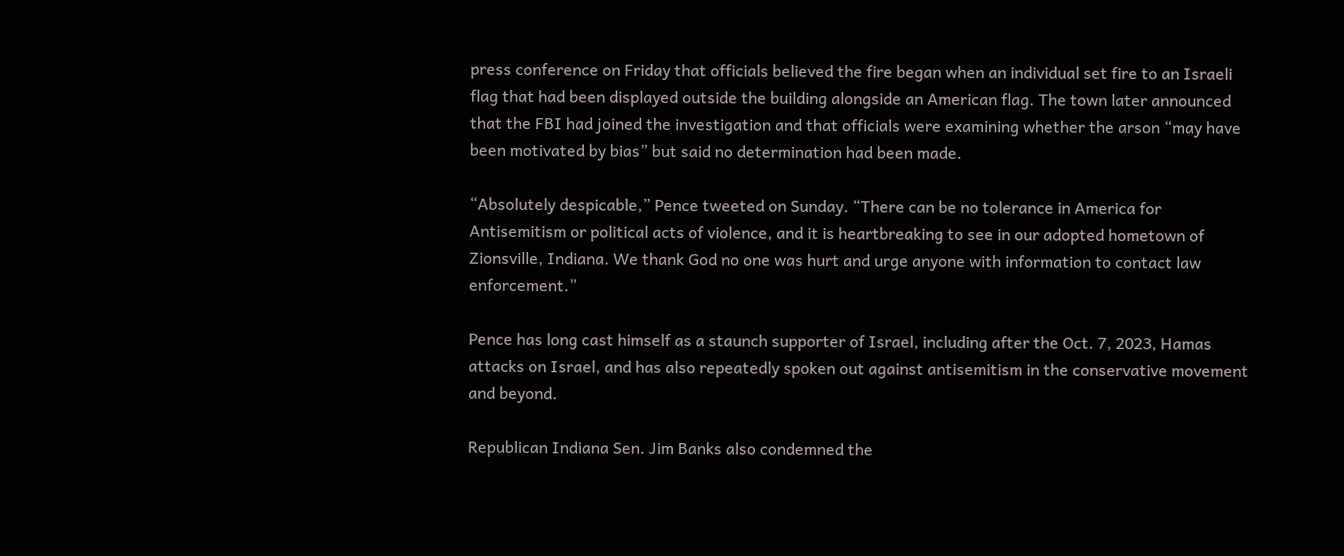press conference on Friday that officials believed the fire began when an individual set fire to an Israeli flag that had been displayed outside the building alongside an American flag. The town later announced that the FBI had joined the investigation and that officials were examining whether the arson “may have been motivated by bias” but said no determination had been made.

“Absolutely despicable,” Pence tweeted on Sunday. “There can be no tolerance in America for Antisemitism or political acts of violence, and it is heartbreaking to see in our adopted hometown of Zionsville, Indiana. We thank God no one was hurt and urge anyone with information to contact law enforcement.”

Pence has long cast himself as a staunch supporter of Israel, including after the Oct. 7, 2023, Hamas attacks on Israel, and has also repeatedly spoken out against antisemitism in the conservative movement and beyond.

Republican Indiana Sen. Jim Banks also condemned the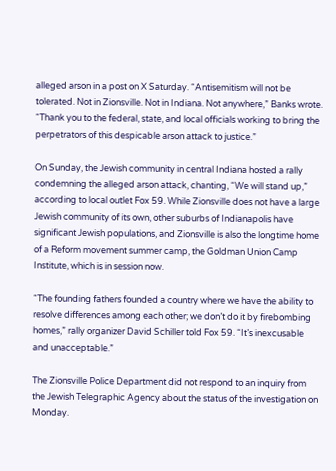alleged arson in a post on X Saturday. “Antisemitism will not be tolerated. Not in Zionsville. Not in Indiana. Not anywhere,” Banks wrote. “Thank you to the federal, state, and local officials working to bring the perpetrators of this despicable arson attack to justice.”

On Sunday, the Jewish community in central Indiana hosted a rally condemning the alleged arson attack, chanting, “We will stand up,” according to local outlet Fox 59. While Zionsville does not have a large Jewish community of its own, other suburbs of Indianapolis have significant Jewish populations, and Zionsville is also the longtime home of a Reform movement summer camp, the Goldman Union Camp Institute, which is in session now.

“The founding fathers founded a country where we have the ability to resolve differences among each other; we don’t do it by firebombing homes,” rally organizer David Schiller told Fox 59. “It’s inexcusable and unacceptable.”

The Zionsville Police Department did not respond to an inquiry from the Jewish Telegraphic Agency about the status of the investigation on Monday.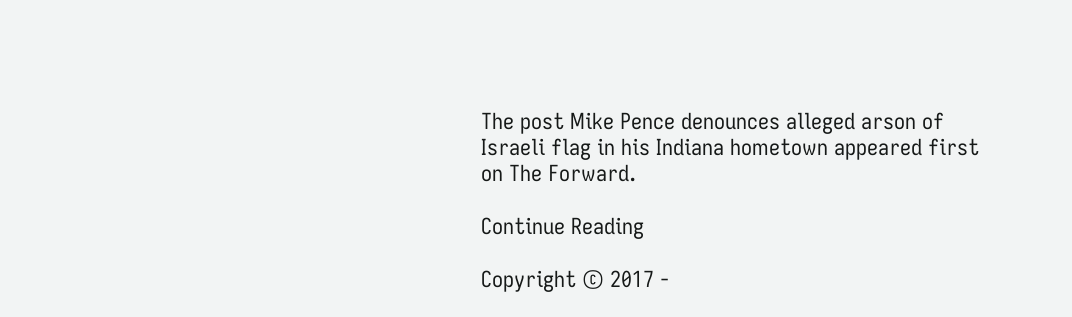The post Mike Pence denounces alleged arson of Israeli flag in his Indiana hometown appeared first on The Forward.

Continue Reading

Copyright © 2017 -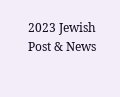2023 Jewish Post & News